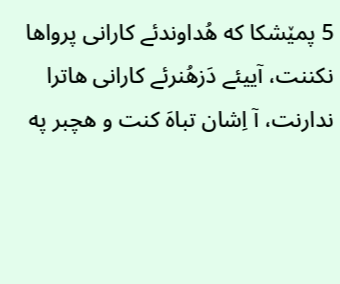5 پمێشکا که هُداوندئے کارانی پرواها نکننت، آییئے دَزهُنرئے کارانی هاترا ندارنت، آ اِشان تباهَ کنت و هچبر په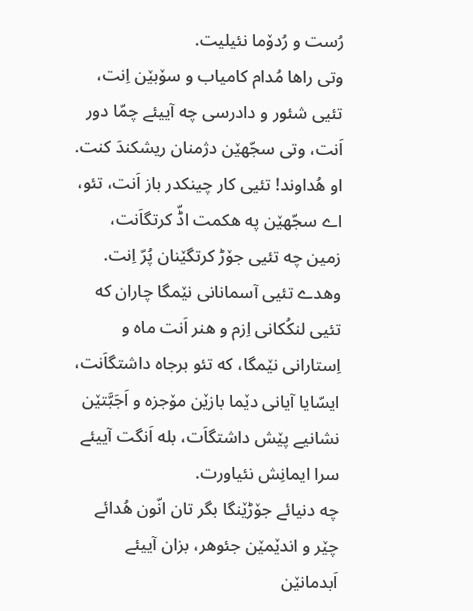رُست و رُدۆما نئیلیت.
وتی راها مُدام کامیاب و سۆبێن اِنت، تئیی شئور و دادرسی چه آییئے چمّا دور اَنت، وتی سجّهێن دژمنان ریشکندَ کنت.
او هُداوند! تئیی کار چینکدر باز اَنت، تئو، اے سجّهێن په هکمت اڈّ کرتگاَنت، زمین چه تئیی جۆڑ کرتگێنان پُرّ اِنت.
وهدے تئیی آسمانانی نێمگا چاران که تئیی لنکُکانی اِزم و هنر اَنت ماه و اِستارانی نێمگا، که تئو برجاه داشتگاَنت،
ایسّایا آیانی دێما بازێن مۆجزه و اَجَبَّتێن نشانیے پێش داشتگاَت، بله اَنگت آییئے سرا ایمانِش نئیاورت.
چه دنیائے جۆڑێنگا بگر تان انّون هُدائے چێر و اندێمێن جئوهر، بزان آییئے اَبدمانێن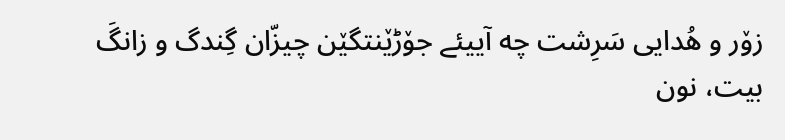زۆر و هُدایی سَرِشت چه آییئے جۆڑێنتگێن چیزّان گِندگ و زانگَ بیت، نون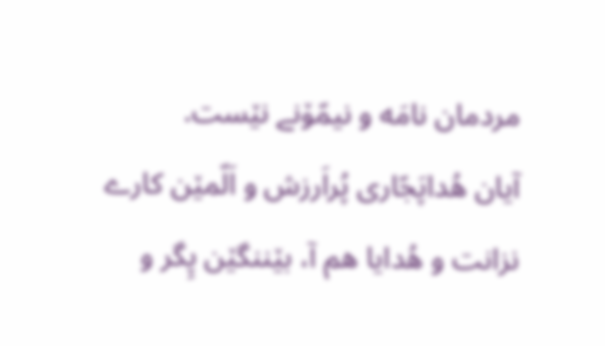مردمان نامَه و نیمّۆنے نێست.
آیان هُداپَجّاری پُراَرزش و اَلّمێن کارے نزانت و هُدایا هم آ، بێننگێن پِگر و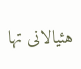هئیالانی تها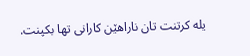یله کرتنت تان ناراهێن کارانی تها بکپنت.